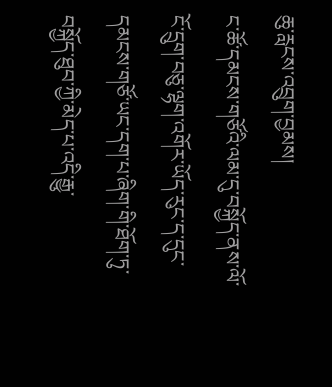ཆུ་རླངས་འབྲུག་བྱམས།
ང་ཚོ་དམངས་གཙོའི་ལམ་དུ་བསྐྱོད་ནས་ལོ་ངོ་དྲུག་བཅུ་ལྷག་འགོར་ཡོད་རུང་ད་དུང་དམངས་གཙོ་ཡང་དག་པ་ཞིག་གི་ཐོག་ཏུ་བསྐྱོད་ཐུབ་ཀྱི་མེད་པ་འདི་རྒྱུ་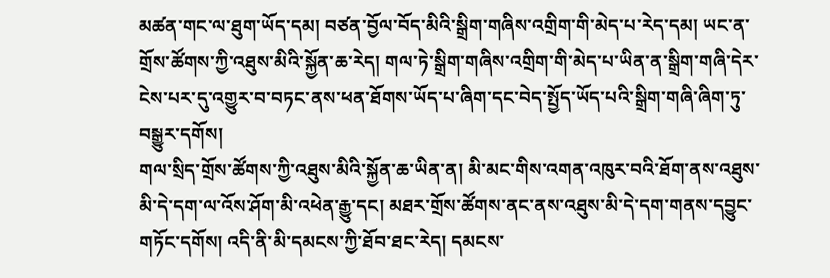མཚན་གང་ལ་ཐུག་ཡོད་དམ། བཙན་བྱོལ་བོད་མིའི་སྒྲིག་གཞིས་འགྲིག་གི་མེད་པ་རེད་དམ། ཡང་ན་གྲོས་ཚོགས་ཀྱི་འཐུས་མིའི་སྐྱོན་ཆ་རེད། གལ་ཏེ་སྒྲིག་གཞིས་འགྲིག་གི་མེད་པ་ཡིན་ན་སྒྲིག་གཞི་དེར་ངེས་པར་དུ་འགྱུར་བ་བཏང་ནས་ཕན་ཐོགས་ཡོད་པ་ཞིག་དང་བེད་སྤྱོད་ཡོད་པའི་སྒྲིག་གཞི་ཞིག་ཏུ་བསྒྱུར་དགོས།
གལ་སྲིད་གྲོས་ཚོགས་ཀྱི་འཐུས་མིའི་སྐྱོན་ཆ་ཡིན་ན། མི་མང་གིས་འགན་འཁུར་བའི་ཐོག་ནས་འཐུས་མི་དེ་དག་ལ་འོས་ཤོག་མི་འཕེན་རྒྱུ་དང། མཐར་གྲོས་ཚོགས་ནང་ནས་འཐུས་མི་དེ་དག་གནས་དབྱུང་གཏོང་དགོས། འདི་ནི་མི་དམངས་ཀྱི་ཐོབ་ཐང་རེད། དམངས་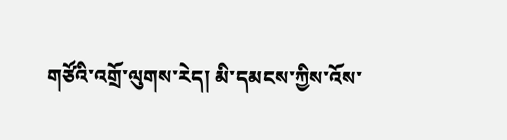གཙོའི་འགྲོ་ལུགས་རེད། མི་དམངས་ཀྱིས་འོས་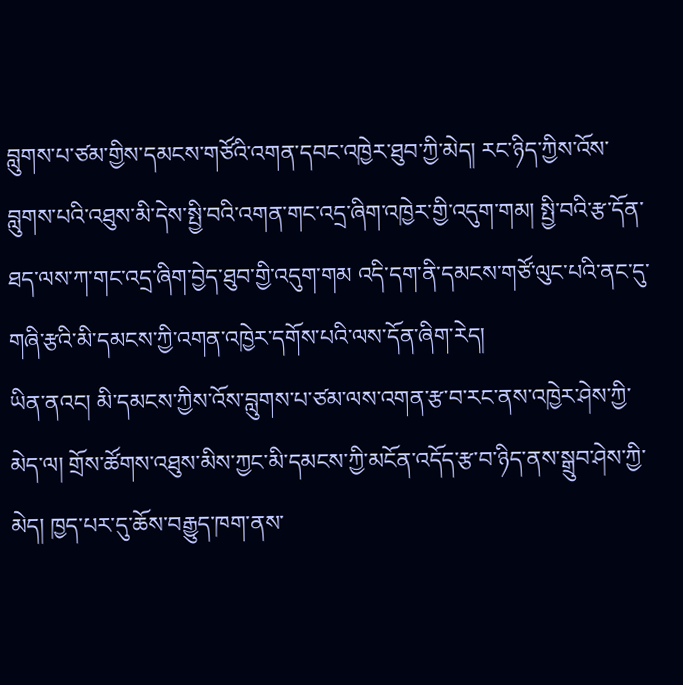བླུགས་པ་ཙམ་གྱིས་དམངས་གཙོའི་འགན་དབང་འཁྱེར་ཐུབ་ཀྱི་མེད། རང་ཉིད་ཀྱིས་འོས་བླུགས་པའི་འཐུས་མི་དེས་སྤྱི་བའི་འགན་གང་འདྲ་ཞིག་འཁྱེར་གྱི་འདུག་གམ། སྤྱི་བའི་རྩ་དོན་ཐད་ལས་ཀ་གང་འདྲ་ཞིག་བྱེད་ཐུབ་གྱི་འདུག་གམ འདི་དག་ནི་དམངས་གཙོ་ལུང་པའི་ནང་དུ་གཞི་རྩའི་མི་དམངས་ཀྱི་འགན་འཁྱེར་དགོས་པའི་ལས་དོན་ཞིག་རེད།
ཡིན་ནའང། མི་དམངས་ཀྱིས་འོས་བླུགས་པ་ཙམ་ལས་འགན་རྩ་བ་རང་ནས་འཁྱེར་ཤེས་ཀྱི་མེད་ལ། གྲོས་ཚོགས་འཐུས་མིས་ཀྱང་མི་དམངས་ཀྱི་མངོན་འདོད་རྩ་བ་ཉིད་ནས་སྒྲུབ་ཤེས་ཀྱི་མེད། ཁྱད་པར་དུ་ཆོས་བརྒྱུད་ཁག་ནས་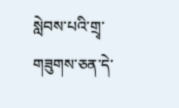སླེབས་པའི་གྲྭ་གཟུགས་ཅན་དེ་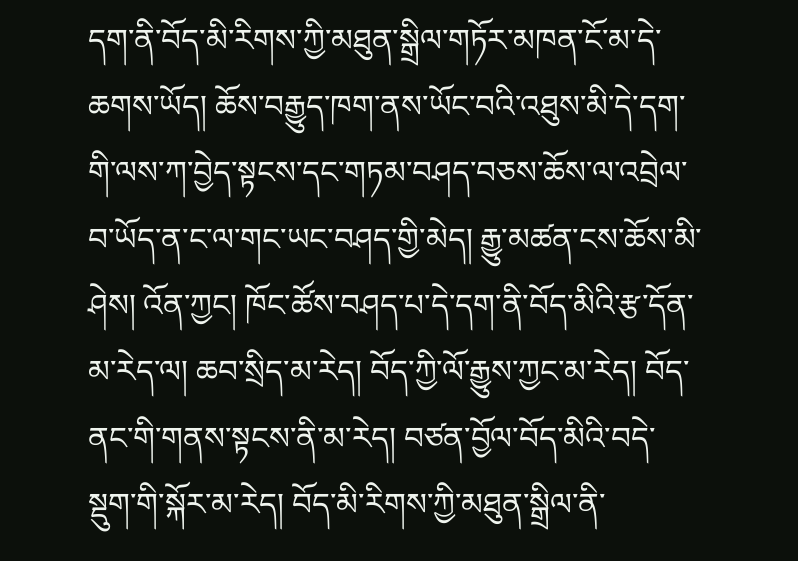དག་ནི་བོད་མི་རིགས་ཀྱི་མཐུན་སྒྲིལ་གཏོར་མཁན་ངོ་མ་དེ་ཆགས་ཡོད། ཆོས་བརྒྱུད་ཁག་ནས་ཡོང་བའི་འཐུས་མི་དེ་དག་གི་ལས་ཀ་བྱེད་སྟངས་དང་གཏམ་བཤད་བཅས་ཆོས་ལ་འབྲེལ་བ་ཡོད་ན་ང་ལ་གང་ཡང་བཤད་གྱི་མེད། རྒྱུ་མཚན་ངས་ཆོས་མི་ཤེས། འོན་ཀྱང། ཁོང་ཚོས་བཤད་པ་དེ་དག་ནི་བོད་མིའི་རྩ་དོན་མ་རེད་ལ། ཆབ་སྲིད་མ་རེད། བོད་ཀྱི་ལོ་རྒྱུས་ཀྱང་མ་རེད། བོད་ནང་གི་གནས་སྟངས་ནི་མ་རེད། བཙན་བྱོལ་བོད་མིའི་བདེ་སྡུག་གི་སྐོར་མ་རེད། བོད་མི་རིགས་ཀྱི་མཐུན་སྒྲིལ་ནི་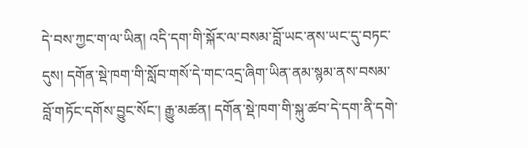དེ་བས་ཀྱང་ག་ལ་ཡིན། འདི་དག་གི་སྐོར་ལ་བསམ་བློ་ཡང་ནས་ཡང་དུ་བཏང་དུས། དགོན་སྡེ་ཁག་གི་སློབ་གསོ་དེ་གང་འདྲ་ཞིག་ཡིན་ནམ་སྙམ་ནས་བསམ་བློ་གཏོང་དགོས་བྱུང་སོང་། རྒྱུ་མཚན། དགོན་སྡེ་ཁག་གི་སྐུ་ཚབ་དེ་དག་ནི་དགེ་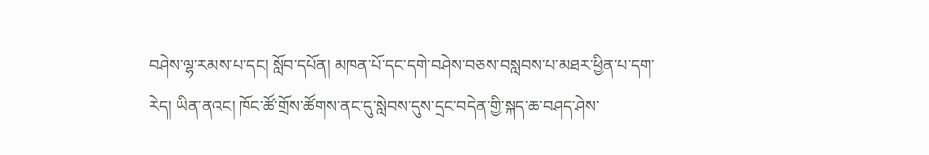བཤེས་ལྷ་རམས་པ་དང། སློབ་དཔོན། མཁན་པོ་དང་དགེ་བཤེས་བཅས་བསླབས་པ་མཐར་ཕྱིན་པ་དག་རེད། ཡིན་ནའང། ཁོང་ཚོ་གྲོས་ཚོགས་ནང་དུ་སླེབས་དུས་དྲང་བདེན་གྱི་སྐད་ཆ་བཤད་ཤེས་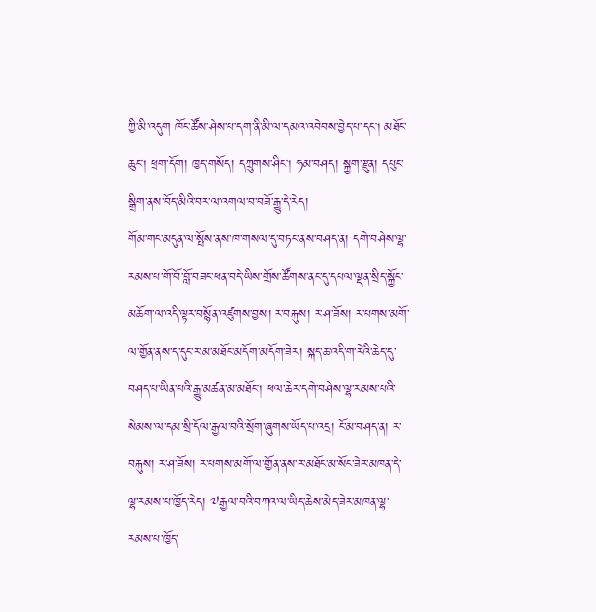ཀྱི་མི་འདུག ཁོང་ཚོས་ཤེས་པ་དག་ནི་མི་ལ་དམའ་འབེབས་བྱེད་པ་དང། མཐོང་ཆུང། ཕྲག་དོག། ཁྱད་གསོད། དཀྲུགས་ཤིང། ཧམ་བཤད། སྐྱག་རྫུན། དཔུང་སྒྲིག་ནས་བོད་མིའི་བར་ལ་འགལ་བ་བཟོ་རྒྱུ་དེ་རེད།
གོམ་གང་མདུན་ལ་སྤོས་ནས་ཁ་གསལ་དུ་བཏང་ནས་བཤད་ན། དགེ་བཤེས་ལྷ་རམས་པ་གོ་བོ་བློ་བཟང་ཕན་བདེ་ཡིས་གྲོས་ཚོགས་ནང་དུ་དཔལ་ལྡན་སྲིད་སྐྱོང་མཆོག་ལ་འདི་ལྟར་བསྙོན་འཛུགས་བྱས། ར་བརྐུས། ར་ཤ་ཟོས། ར་པགས་མགོ་ལ་གྱོན་ནས་ད་དུང་ར་མ་མཐོང་མདོག་མདོག་ཟེར། སྐད་ཆ་འདི་ག་རེའི་ཆེད་དུ་བཤད་པ་ཡིན་པའི་རྒྱུ་མཚན་མ་མཐོང། ཕལ་ཆེར་དགེ་བཤེས་ལྷ་རམས་པའི་སེམས་ལ་དམ་སྲི་དོལ་རྒྱལ་བའི་སྲོག་ཞུགས་ཡོད་པ་འདྲ། ངོ་མ་བཤད་ན། ར་བརྐུས། ར་ཤ་ཟོས། ར་པགས་མགོ་ལ་གྱོན་ནས་ར་མཐོང་མ་སོང་ཟེར་མཁན་དེ་ལྷ་རམས་པ་ཁྱོད་རེད། ༧རྒྱལ་བའི་བཀའ་ལ་ཡིད་ཆེས་མེད་ཟེར་མཁན་ལྷ་རམས་པ་ཁྱོད་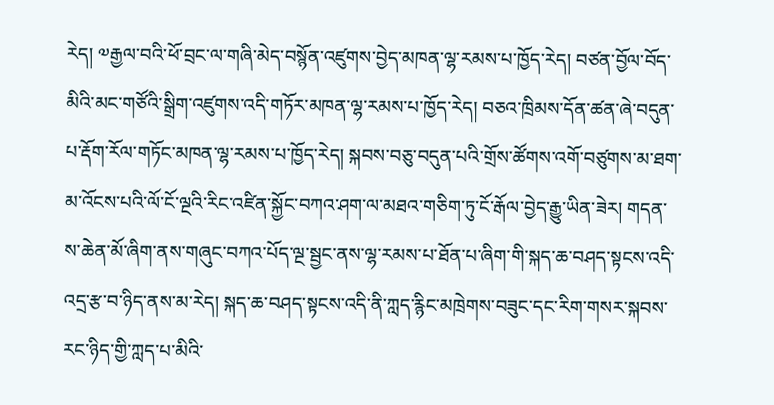རེད། ༧རྒྱལ་བའི་ཕོ་བྲང་ལ་གཞི་མེད་བསྙོན་འཛུགས་བྱེད་མཁན་ལྷ་རམས་པ་ཁྱོད་རེད། བཙན་བྱོལ་བོད་མིའི་མང་གཙོའི་སྒྲིག་འཛུགས་འདི་གཏོར་མཁན་ལྷ་རམས་པ་ཁྱོད་རེད། བཅའ་ཁྲིམས་དོན་ཚན་ཞེ་བདུན་པ་རྡོག་རོལ་གཏོང་མཁན་ལྷ་རམས་པ་ཁྱོད་རེད། སྐབས་བཅུ་བདུན་པའི་གྲོས་ཚོགས་འགོ་བཙུགས་མ་ཐག་མ་འོངས་པའི་ལོ་ངོ་ལྔའི་རིང་འཛིན་སྐྱོང་བཀའ་ཤག་ལ་མཐའ་གཅིག་ཏུ་ངོ་རྒོལ་བྱེད་རྒྱུ་ཡིན་ཟེར། གདན་ས་ཆེན་མོ་ཞིག་ནས་གཞུང་བཀའ་པོད་ལྔ་སྦྱང་ནས་ལྷ་རམས་པ་ཐོན་པ་ཞིག་གི་སྐད་ཆ་བཤད་སྟངས་འདི་འདྲ་རྩ་བ་ཉིད་ནས་མ་རེད། སྐད་ཆ་བཤད་སྟངས་འདི་ནི་ཀླད་རྙིང་མཁྲེགས་བཟུང་དང་རིག་གསར་སྐབས་རང་ཉིད་གྱི་ཀླད་པ་མིའི་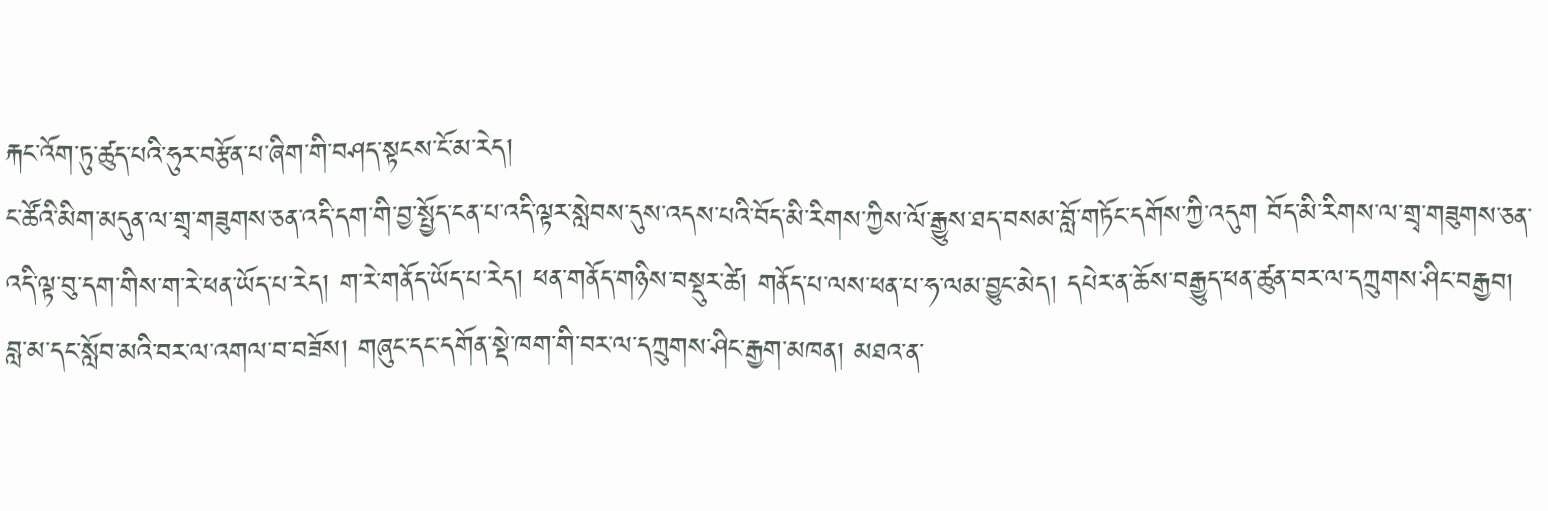རྐང་འོག་ཏུ་ཚུད་པའི་ཧུར་བརྩོན་པ་ཞིག་གི་བཤད་སྟངས་ངོ་མ་རེད།
ང་ཚོའི་མིག་མདུན་ལ་གྲྭ་གཟུགས་ཅན་འདི་དག་གི་བྱ་སྤྱོད་ངན་པ་འདི་ལྟར་སླེབས་དུས་འདས་པའི་བོད་མི་རིགས་ཀྱིས་ལོ་རྒྱུས་ཐད་བསམ་བློ་གཏོང་དགོས་ཀྱི་འདུག བོད་མི་རིགས་ལ་གྲྭ་གཟུགས་ཅན་འདི་ལྟ་བུ་དག་གིས་ག་རེ་ཕན་ཡོད་པ་རེད། ག་རེ་གནོད་ཡོད་པ་རེད། ཕན་གནོད་གཉིས་བསྡུར་ཚེ། གནོད་པ་ལས་ཕན་པ་ཧ་ལམ་བྱུང་མེད། དཔེར་ན་ཆོས་བརྒྱུད་ཕན་ཚུན་བར་ལ་དཀྲུགས་ཤིང་བརྒྱབ། བླ་མ་དང་སློབ་མའི་བར་ལ་འགལ་བ་བཟོས། གཞུང་དང་དགོན་སྡེ་ཁག་གི་བར་ལ་དཀྲུགས་ཤིང་རྒྱག་མཁན། མཐའ་ན་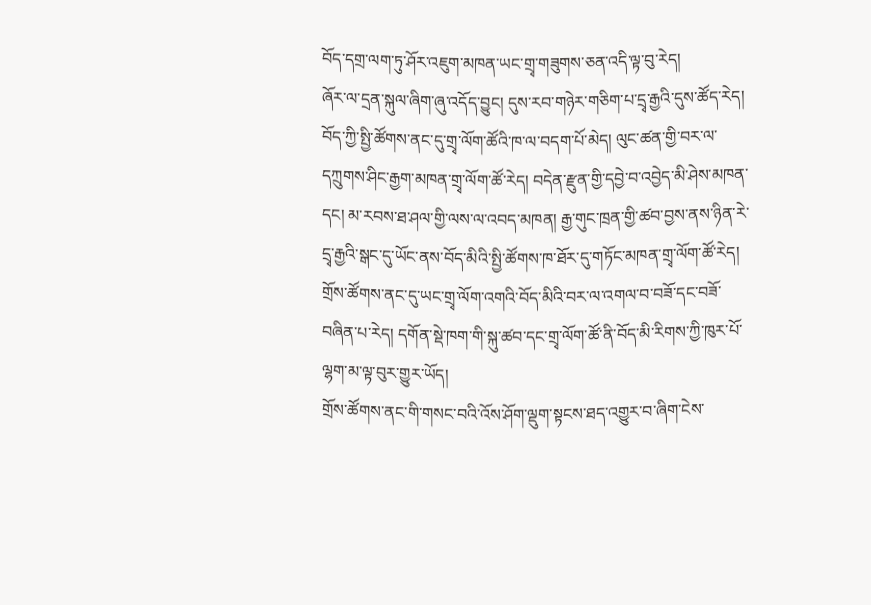བོད་དགྲ་ལག་ཏུ་ཤོར་འཇུག་མཁན་ཡང་གྲྭ་གཟུགས་ཅན་འདི་ལྟ་བུ་རེད།
ཞོར་ལ་དྲན་སྐུལ་ཞིག་ཞུ་འདོད་བྱུང། དུས་རབ་གཉེར་གཅིག་པ་དྲྭ་རྒྱའི་དུས་ཚོད་རེད། བོད་ཀྱི་སྤྱི་ཚོགས་ནང་དུ་གྲྭ་ལོག་ཚོའི་ཁ་ལ་བདག་པོ་མེད། ལུང་ཚན་གྱི་བར་ལ་དཀྲུགས་ཤིང་རྒྱག་མཁན་གྲྭ་ལོག་ཚོ་རེད། བདེན་རྫུན་གྱི་དབྱེ་བ་འབྱེད་མི་ཤེས་མཁན་དང། མ་རབས་ཐ་ཤལ་གྱི་ལས་ལ་འབད་མཁན། རྒྱ་གུང་ཁྲན་གྱི་ཚབ་བྱས་ནས་ཉིན་རེ་དྲྭ་རྒྱའི་སྒང་དུ་ཡོང་ནས་བོད་མིའི་སྤྱི་ཚོགས་ཁ་ཐོར་དུ་གཏོང་མཁན་གྲྭ་ལོག་ཚོ་རེད། གྲོས་ཚོགས་ནང་དུ་ཡང་གྲྭ་ལོག་འགའི་བོད་མིའི་བར་ལ་འགལ་བ་བཟོ་དང་བཟོ་བཞིན་པ་རེད། དགོན་སྡེ་ཁག་གི་སྐུ་ཚབ་དང་གྲྭ་ལོག་ཚོ་ནི་བོད་མི་རིགས་ཀྱི་ཁུར་པོ་ལྷག་མ་ལྟ་བུར་གྱུར་ཡོད།
གྲོས་ཚོགས་ནང་གི་གསང་བའི་འོས་ཤོག་ལྡུག་སྟངས་ཐད་འགྱུར་བ་ཞིག་ངེས་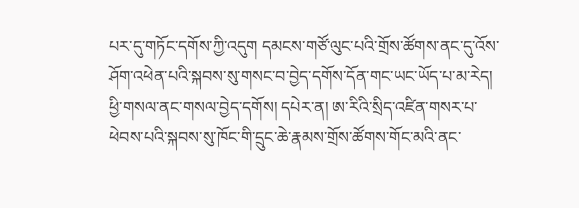པར་དུ་གཏོང་དགོས་ཀྱི་འདུག དམངས་གཙོ་ལུང་པའི་གྲོས་ཚོགས་ནང་དུ་འོས་ཤོག་འཕེན་པའི་སྐབས་སུ་གསང་བ་བྱེད་དགོས་དོན་གང་ཡང་ཡོད་པ་མ་རེད། ཕྱི་གསལ་ནང་གསལ་བྱེད་དགོས། དཔེར་ན། ཨ་རིའི་སྲིད་འཛིན་གསར་པ་ཕེབས་པའི་སྐབས་སུ་ཁོང་གི་དྲུང་ཆེ་རྣམས་གྲོས་ཚོགས་གོང་མའི་ནང་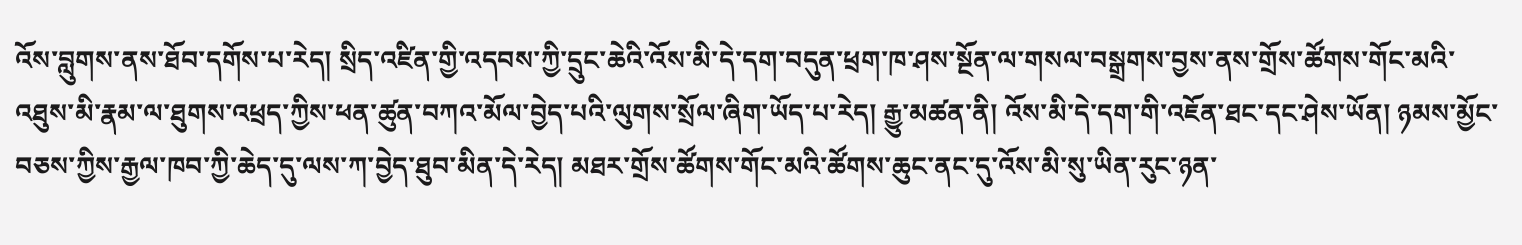འོས་བླུགས་ནས་ཐོབ་དགོས་པ་རེད། སྲིད་འཛིན་གྱི་འདབས་ཀྱི་དྲུང་ཆེའི་འོས་མི་དེ་དག་བདུན་ཕྲག་ཁ་ཤས་སྔོན་ལ་གསལ་བསྒྲགས་བྱས་ནས་གྲོས་ཚོགས་གོང་མའི་འཐུས་མི་རྣམ་ལ་ཐུགས་འཕྲད་ཀྱིས་ཕན་ཚུན་བཀའ་མོལ་བྱེད་པའི་ལུགས་སྲོལ་ཞིག་ཡོད་པ་རེད། རྒྱུ་མཚན་ནི། འོས་མི་དེ་དག་གི་འཇོན་ཐང་དང་ཤེས་ཡོན། ཉམས་མྱོང་བཅས་ཀྱིས་རྒྱལ་ཁབ་ཀྱི་ཆེད་དུ་ལས་ཀ་བྱེད་ཐུབ་མིན་དེ་རེད། མཐར་གྲོས་ཚོགས་གོང་མའི་ཚོགས་ཆུང་ནང་དུ་འོས་མི་སུ་ཡིན་རུང་ཉན་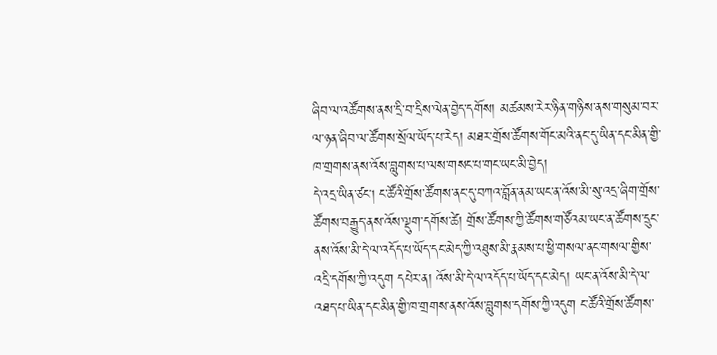ཞིབ་ལ་འཚོགས་ནས་དྲི་བ་དྲིས་ལེན་བྱེད་དགོས། མཚམས་རེར་ཉིན་གཉིས་ནས་གསུམ་བར་ལ་ཉན་ཞིབ་ལ་ཚོགས་སྲོལ་ཡོད་པ་རེད། མཐར་གྲོས་ཚོགས་གོང་མའི་ནང་དུ་ཡིན་དང་མིན་གྱི་ཁ་གྲགས་ནས་འོས་བླུགས་པ་ལས་གསང་པ་གང་ཡང་མི་བྱེད།
དེ་འདྲ་ཡིན་ཙང། ང་ཚོའི་གྲོས་ཚོགས་ནང་དུ་བཀའ་བློན་ནམ་ཡང་ན་འོས་མི་སུ་འདྲ་ཞིག་གྲོས་ཚོགས་བརྒྱུད་ནས་འོས་ལྡུག་དགོས་ཚེ། གྲོས་ཚོགས་ཀྱི་ཚོགས་གཙོའམ་ཡང་ན་ཚོགས་དྲུང་ནས་འོས་མི་དེ་ལ་འདོད་པ་ཡོད་དང་མེད་ཀྱི་འཐུས་མི་རྣམས་པ་ཕྱི་གསལ་ནང་གསལ་གྱིས་འདྲི་དགོས་ཀྱི་འདུག དཔེར་ན། འོས་མི་དེ་ལ་འདོད་པ་ཡོད་དང་མེད། ཡང་ན་འོས་མི་དེ་ལ་འཐད་པ་ཡིན་དང་མིན་གྱི་ཁ་གྲགས་ནས་འོས་བླུགས་དགོས་ཀྱི་འདུག ང་ཚོའི་གྲོས་ཚོགས་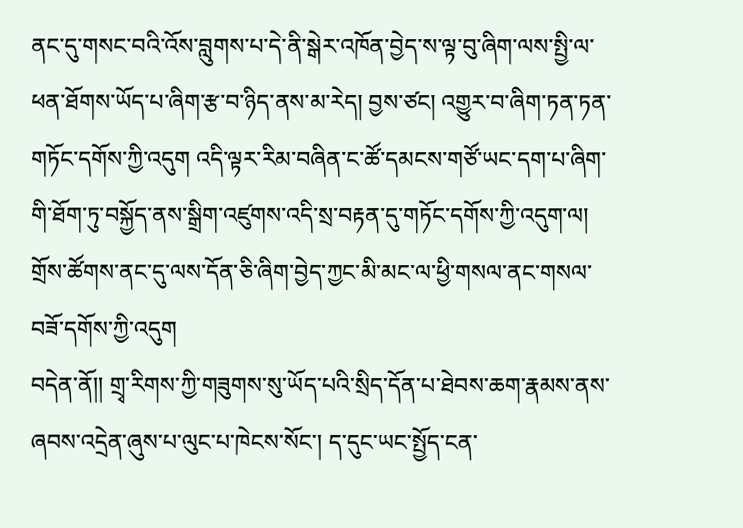ནང་དུ་གསང་བའི་འོས་བླུགས་པ་དེ་ནི་སྒེར་འཁོན་བྱེད་ས་ལྟ་བུ་ཞིག་ལས་སྤྱི་ལ་ཕན་ཐོགས་ཡོད་པ་ཞིག་རྩ་བ་ཉིད་ནས་མ་རེད། བྱས་ཙང། འགྱུར་བ་ཞིག་ཏན་ཏན་གཏོང་དགོས་ཀྱི་འདུག འདི་ལྟར་རིམ་བཞིན་ང་ཚོ་དམངས་གཙོ་ཡང་དག་པ་ཞིག་གི་ཐོག་ཏུ་བསྐྱོད་ནས་སྒྲིག་འཛུགས་འདི་སྲ་བརྟན་དུ་གཏོང་དགོས་ཀྱི་འདུག་ལ། གྲོས་ཚོགས་ནང་དུ་ལས་དོན་ཅི་ཞིག་བྱེད་ཀྱང་མི་མང་ལ་ཕྱི་གསལ་ནང་གསལ་བཟོ་དགོས་ཀྱི་འདུག
བདེན་ནོ།། གྲྭ་རིགས་ཀྱི་གཟུགས་སུ་ཡོད་པའི་སྲིད་དོན་པ་ཐེབས་ཆག་རྣམས་ནས་ཞབས་འདྲེན་ཞུས་པ་ལུང་པ་ཁེངས་སོང་། ད་དུང་ཡང་སྤྱོད་ངན་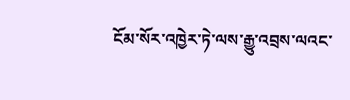ངོམ་སོར་འཁྱེར་ཏེ་ལས་རྒྱུ་འབྲས་ལའང་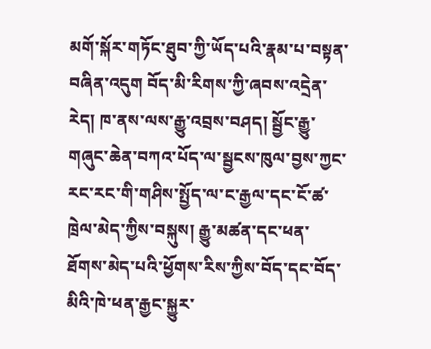མགོ་སྐོར་གཏོང་ཐུབ་ཀྱི་ཡོད་པའི་རྣམ་པ་བསྟན་བཞིན་འདུག བོད་མི་རིགས་ཀྱི་ཞབས་འདྲེན་རེད། ཁ་ནས་ལས་རྒྱུ་འབྲས་བཤད། སྦྱོང་རྒྱུ་གཞུང་ཆེན་བཀའ་པོད་ལ་སྦྱངས་ཁུལ་བྱས་ཀྱང་རང་རང་གི་གཤིས་སྤྱོད་ལ་ང་རྒྱལ་དང་ངོ་ཚ་ཁྲེལ་མེད་ཀྱིས་བསྐུས། རྒྱུ་མཚན་དང་ཕན་ཐོགས་མེད་པའི་ཕྱོགས་རིས་ཀྱིས་བོད་དང་བོད་མིའི་ཁེ་ཕན་རྒྱང་སྐྱུར་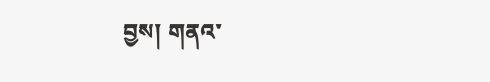བྱས། གནའ་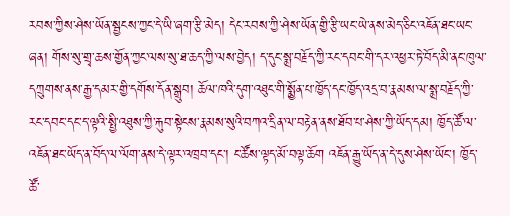རབས་ཀྱིས་ཤེས་ཡོན་སྦྱངས་ཀྱང་དེ་ཡི་ཞག་རྩི་མེད། དེང་རབས་ཀྱི་ཤེས་ཡོན་གྱི་རྩི་ཡང་ཡེ་ནས་མེད་ཅིང་འཇོན་ཐང་ཡང་ཞན། གོས་སུ་གྲྭ་ཆས་གྱོན་ཀྱང་ལས་སུ་ཐ་ཆད་ཀྱི་ལས་བྱེད། ད་དུང་སྨྲ་བརྗོད་ཀྱི་རང་དབང་གི་དར་འཕྱར་ཏེ་བོད་མི་ནང་ཁུལ་དཀྲུགས་ནས་རྒྱ་དམར་གྱི་དགོས་དོན་སྒྲུབ། ཆོལ་ཁའི་དུག་འཐུང་གི་སྨྱོན་པ་ཁྱོད་དང་ཁྱོད་འདྲ་བ་རྣམས་ལ་སྨྲ་བརྗོད་ཀྱི་རང་དབང་དང་ད་ལྟའི་སྤྱི་འཐུས་ཀྱི་རྐུབ་སྟེངས་རྣམས་སུའི་བཀའ་དྲིན་ལ་བརྟེན་ནས་ཐོབ་པ་ཤེས་ཀྱི་ཡོད་དམ། ཁྱོད་ཚོ་ལ་འཇོན་ཐང་ཡོད་ན་བོད་ལ་ལོག་ནས་དེ་ལྟར་འཁྲབ་དང་། ང་ཚོས་ལྟད་མོ་བལྟ་ཆོག འཇོན་རྒྱུ་ཡོད་ན་དེ་དུས་ཤེས་ཡོང་། ཁྱོད་ཚོ་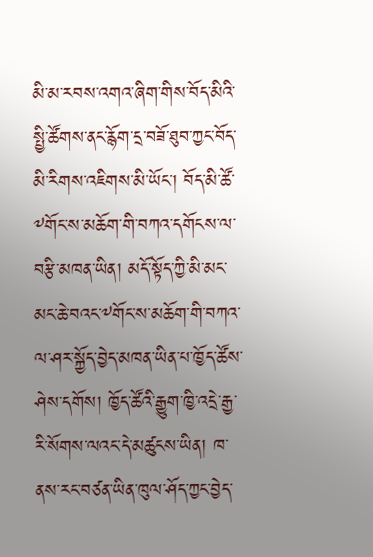མི་མ་རབས་འགའ་ཞིག་གིས་བོད་མིའི་སྤྱི་ཚོགས་ནང་རྙོག་དྲ་བཟོ་ཐུབ་ཀྱང་བོད་མི་རིགས་འཇིགས་མི་ཡོང་། བོད་མི་ཚོ་༸གོང་ས་མཆོག་གི་བཀའ་དགོངས་ལ་བརྩི་མཁན་ཡིན། མདོ་སྟོད་ཀྱི་མི་མང་མང་ཆེ་བའང་༸གོང་ས་མཆོག་གི་བཀའ་ལ་ཤར་སྐྱོད་བྱེད་མཁན་ཡིན་པ་ཁྱོད་ཚོས་ཤེས་དགོས། ཁྱོད་ཚོའི་རྒྱུག་ཁྱི་འདྲེ་རྒྱ་རི་སོགས་ལའང་དེ་མཚུངས་ཡིན། ཁ་ནས་རང་བཙན་ཡིན་ཁུལ་ཤོད་ཀྱང་བྱེད་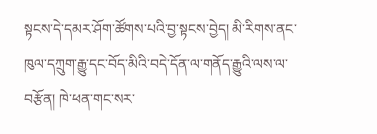སྟངས་དེ་དམར་ཤོག་ཚོགས་པའི་བྱ་སྟངས་བྱེད། མི་རིགས་ནང་ཁུལ་དཀྲུག་རྒྱུ་དང་བོད་མིའི་བདེ་དོན་ལ་གནོད་རྒྱུའི་ལས་ལ་བརྩོན། ཁེ་ཕན་གང་སར་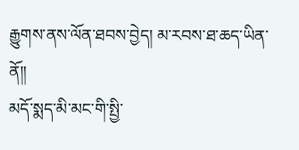རྒྱུགས་ནས་ལོན་ཐབས་བྱེད། མ་རབས་ཐ་ཆད་ཡིན་ནོ།།
མདོ་སྨད་མི་མང་གི་སྤྱི་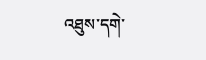འཐུས་དགེ་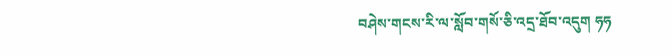བཤེས་གངས་རི་ལ་སློབ་གསོ་ཅི་འདྲ་ཐོབ་འདུག ཧཧ